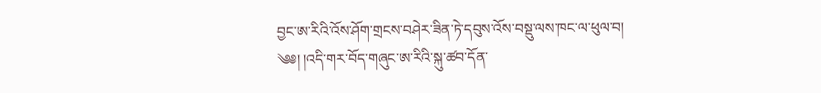བྱང་ཨ་རིའི་འོས་ཤོག་གྲངས་བཤེར་ཟིན་ཏེ་དབུས་འོས་བསྡུ་ལས་ཁང་ལ་ཕུལ་བ།
༄༅། །འདི་གར་བོད་གཞུང་ཨ་རིའི་སྐུ་ཚབ་དོན་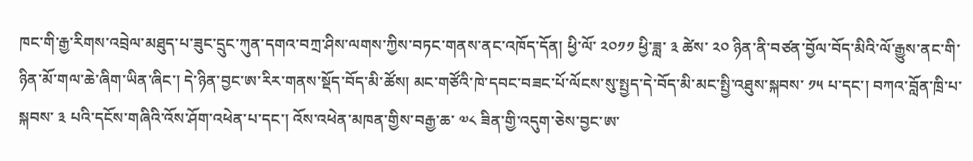ཁང་གི་རྒྱ་རིགས་འབྲེལ་མཐུད་པ་ཟུང་དྲུང་ཀུན་དགའ་བཀྲ་ཤིས་ལགས་ཀྱིས་བཏང་གནས་ནང་འཁོད་དོན། ཕྱི་ལོ་ ༢༠༡༡ ཕྱི་ཟླ་ ༣ ཚེས་ ༢༠ ཉིན་ནི་བཙན་བྱོལ་བོད་མིའི་ལོ་རྒྱུས་ནང་གི་ཉིན་མོ་གལ་ཆེ་ཞིག་ཡིན་ཞིང་། དེ་ཉིན་བྱང་ཨ་རིར་གནས་སྡོད་བོད་མི་ཚོས། མང་གཙོའི་ཁེ་དབང་བཟང་པོ་ལོངས་སུ་སྤྱད་དེ་བོད་མི་མང་སྤྱི་འཐུས་སྐབས་ ༡༥ པ་དང་། བཀའ་བློན་ཁྲི་པ་སྐབས་ ༣ པའི་དངོས་གཞིའི་འོས་ཤོག་འཕེན་པ་དང་། འོས་འཕེན་མཁན་གྱིས་བརྒྱ་ཆ་ ༧༨ ཟིན་གྱི་འདུག་ཅེས་བྱང་ཨ་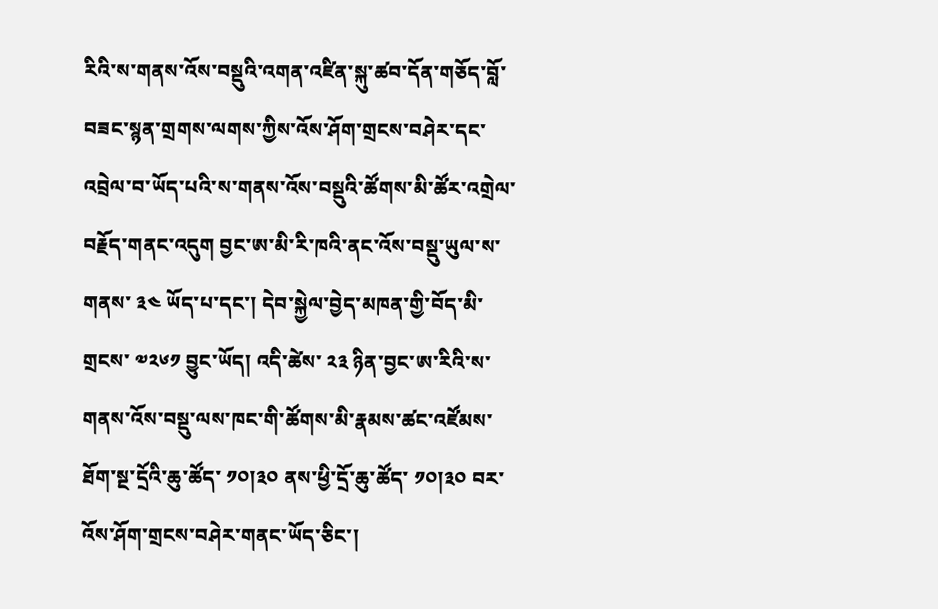རིའི་ས་གནས་འོས་བསྡུའི་འགན་འཛིན་སྐུ་ཚབ་དོན་གཅོད་བློ་བཟང་སྙན་གྲགས་ལགས་ཀྱིས་འོས་ཤོག་གྲངས་བཤེར་དང་འབྲེལ་བ་ཡོད་པའི་ས་གནས་འོས་བསྡུའི་ཚོགས་མི་ཚོར་འགྲེལ་བརྗོད་གནང་འདུག བྱང་ཨ་མི་རི་ཁའི་ནང་འོས་བསྡུ་ཡུལ་ས་གནས་ ༣༤ ཡོད་པ་དང་། དེབ་སྐྱེལ་བྱེད་མཁན་གྱི་བོད་མི་གྲངས་ ༧༢༦༡ བྱུང་ཡོད། འདི་ཚེས་ ༢༣ ཉིན་བྱང་ཨ་རིའི་ས་གནས་འོས་བསྡུ་ལས་ཁང་གི་ཚོགས་མི་རྣམས་ཚང་འཛོམས་ཐོག་སྔ་དྲོའི་ཆུ་ཚོད་ ༡༠།༣༠ ནས་ཕྱི་དྲོ་ཆུ་ཚོད་ ༡༠།༣༠ བར་འོས་ཤོག་གྲངས་བཤེར་གནང་ཡོད་ཅིང་།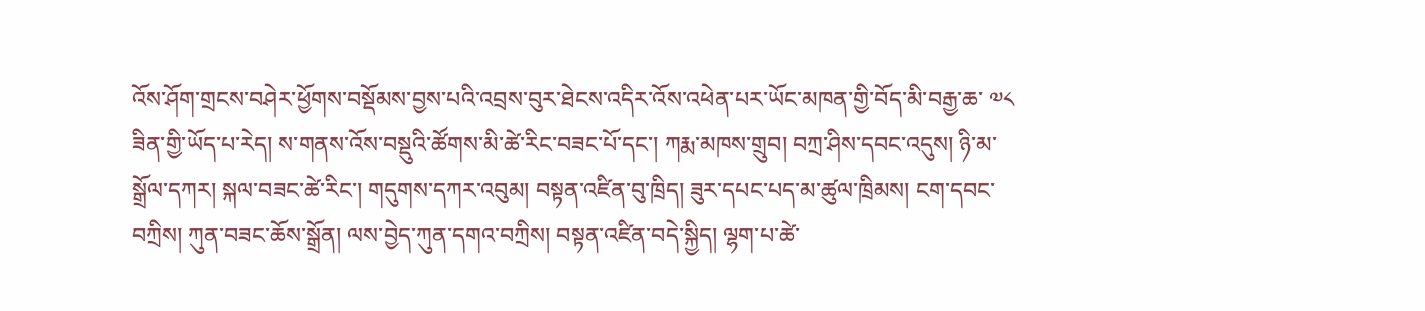འོས་ཤོག་གྲངས་བཤེར་ཕྱོགས་བསྡོམས་བྱས་པའི་འབྲས་བུར་ཐེངས་འདིར་འོས་འཕེན་པར་ཡོང་མཁན་གྱི་བོད་མི་བརྒྱ་ཆ་ ༧༨ ཟིན་གྱི་ཡོད་པ་རེད། ས་གནས་འོས་བསྡུའི་ཚོགས་མི་ཚེ་རིང་བཟང་པོ་དང་། ཀརྨ་མཁས་གྲུབ། བཀྲ་ཤིས་དབང་འདུས། ཉི་མ་སྒྲོལ་དཀར། སྐལ་བཟང་ཚེ་རིང་། གདུགས་དཀར་འབུམ། བསྟན་འཛིན་བུ་ཁྲིད། ཟུར་དཔང་པད་མ་ཚུལ་ཁྲིམས། ངག་དབང་བཀྲིས། ཀུན་བཟང་ཆོས་སྒྲོན། ལས་བྱེད་ཀུན་དགའ་བཀྲིས། བསྟན་འཛིན་བདེ་སྐྱིད། ལྷག་པ་ཚེ་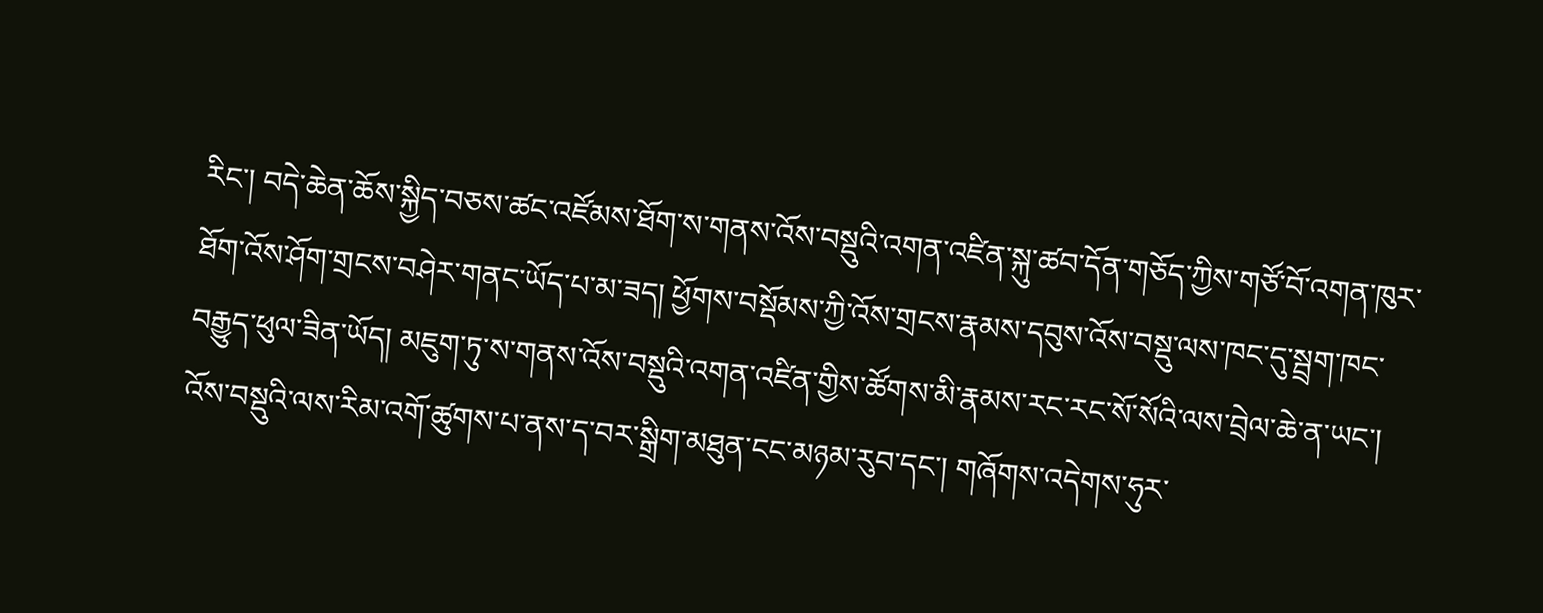རིང་། བདེ་ཆེན་ཆོས་སྐྱིད་བཅས་ཚང་འཛོམས་ཐོག་ས་གནས་འོས་བསྡུའི་འགན་འཛིན་སྐུ་ཚབ་དོན་གཅོད་ཀྱིས་གཙོ་བོ་འགན་ཁུར་ཐོག་འོས་ཤོག་གྲངས་བཤེར་གནང་ཡོད་པ་མ་ཟད། ཕྱོགས་བསྡོམས་ཀྱི་འོས་གྲངས་རྣམས་དབུས་འོས་བསྡུ་ལས་ཁང་དུ་སྦྲག་ཁང་བརྒྱུད་ཕུལ་ཟིན་ཡོད། མཇུག་ཏུ་ས་གནས་འོས་བསྡུའི་འགན་འཛིན་གྱིས་ཚོགས་མི་རྣམས་རང་རང་སོ་སོའི་ལས་བྲེལ་ཆེ་ན་ཡང་། འོས་བསྡུའི་ལས་རིམ་འགོ་ཚུགས་པ་ནས་ད་བར་སྒྲིག་མཐུན་ངང་མཉམ་རུབ་དང་། གཞོགས་འདེགས་ཧུར་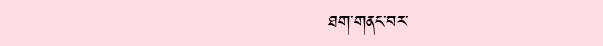ཐག་གནང་བར་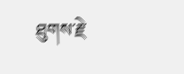ཐུགས་རྗེ་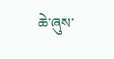ཆེ་ཞུས་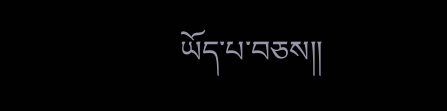ཡོད་པ་བཅས།།